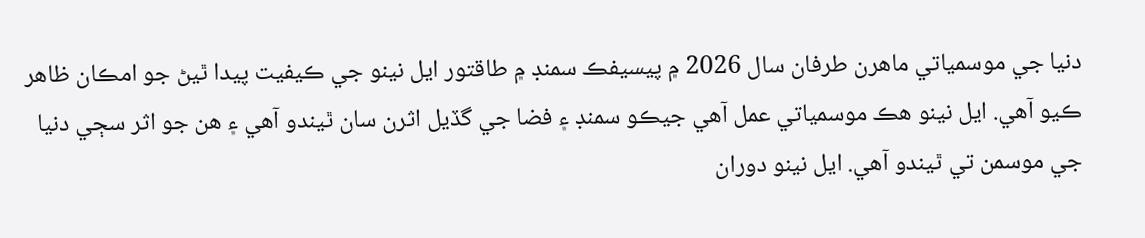دنيا جي موسمياتي ماھرن طرفان سال 2026 ۾ پيسيفڪ سمنڊ ۾ طاقتور ايل نينو جي ڪيفيت پيدا ٿيڻ جو امڪان ظاھر ڪيو آھي. ايل نينو ھڪ موسمياتي عمل آھي جيڪو سمنڊ ۽ فضا جي گڏيل اثرن سان ٿيندو آھي ۽ ھن جو اثر سڄي دنيا جي موسمن تي ٿيندو آهي. ايل نينو دوران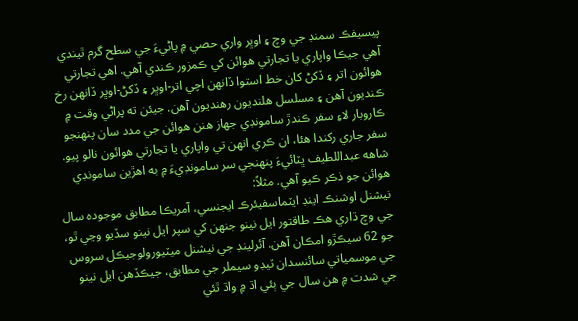پيسيفڪ سمنڊ جي وچ ۽ اوڀر واري حصي ۾ پاڻيءَ جي سطح گرم ٿيندي آھي جيڪا واپاري يا تجارتي ھوائن کي ڪمزور ڪندي آھي. اھي تجارتي ھوائون اتر ۽ ڏکڻ کان خط استوا ڏانھن اچي اتر-اوڀر ۽ ڏکڻ-اوڀر ڏانھن رخ ڪنديون آھن ۽ مسلسل ھلنديون رھنديون آھن. جيئن ته پراڻي وقت ۾ ڪاروبار لاءِ سفر ڪندڙ سامونڊي جھاز ھنن ھوائن جي مدد سان پنھنجو سفر جاري رکندا ھئا، ان ڪري انھن تي واپاري يا تجارتي ھوائون نالو پيو. شاهه عبداللطيف ڀٽائيءَ پنھنجي سر سامونڊيءَ ۾ به اھڙين سامونڊي ھوائن جو ذڪر ڪيو آھي. مثلاً:
نيشنل اوشنڪ اينڊ ايٽماسفيئرڪ ايجنسي، آمريڪا مطابق موجوده سال جي وچ ڌاري ھڪ طاقتور ايل نينو جنھن کي سپر ايل نينو سڏيو وڃي ٿو، جو 62 سيڪڙو امڪان آھن. آئرلينڊ جي نيشنل ميٽيورولوجيڪل سروس جي موسمياتي سائنسدان ٽيڊو سيملر جي مطابق، جيڪڏهن ايل نينو جي شدت ۾ هن سال جي ٻئي اڌ ۾ واڌ ٿئي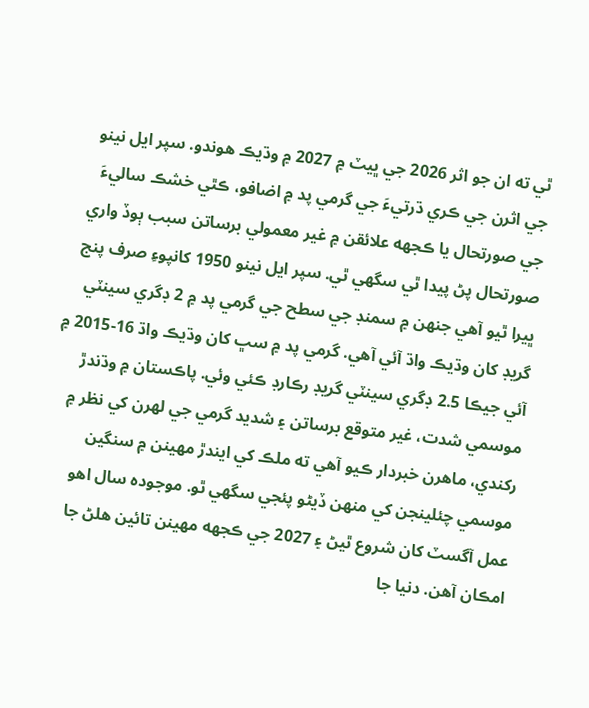ٿي ته ان جو اثر 2026 جي ڀيٽ ۾ 2027 ۾ وڌيڪ هوندو. سپر ايل نينو جي اثرن جي ڪري ڌرتيءَ جي گرمي پد ۾ اضافو، ڪٿي خشڪ ساليءَ جي صورتحال يا ڪجھه علائقن ۾ غير معمولي برساتن سبب ٻوڏ واري صورتحال پڻ پيدا ٿي سگهي ٿي. سپر ايل نينو 1950 کانپوءِ صرف پنج ڀيرا ٿيو آھي جنھن ۾ سمنڊ جي سطح جي گرمي پد ۾ 2 ڊگري سينٽي گريڊ کان وڌيڪ واڌ آئي آھي. گرمي پد ۾ سڀ کان وڌيڪ واڌ 16-2015 ۾ آئي جيڪا 2.5 ڊگري سينٽي گريڊ رڪارڊ ڪئي وئي. پاڪستان ۾ وڌندڙ موسمي شدت، غير متوقع برساتن ۽ شديد گرمي جي لهرن کي نظر ۾ رکندي، ماهرن خبردار ڪيو آهي ته ملڪ کي ايندڙ مهينن ۾ سنگين موسمي چئلينجن کي منهن ڏيڻو پئجي سگهي ٿو. موجوده سال اھو عمل آگسٽ کان شروع ٿيڻ ۽ 2027 جي ڪجھه مھينن تائين ھلڻ جا امڪان آھن. دنيا جا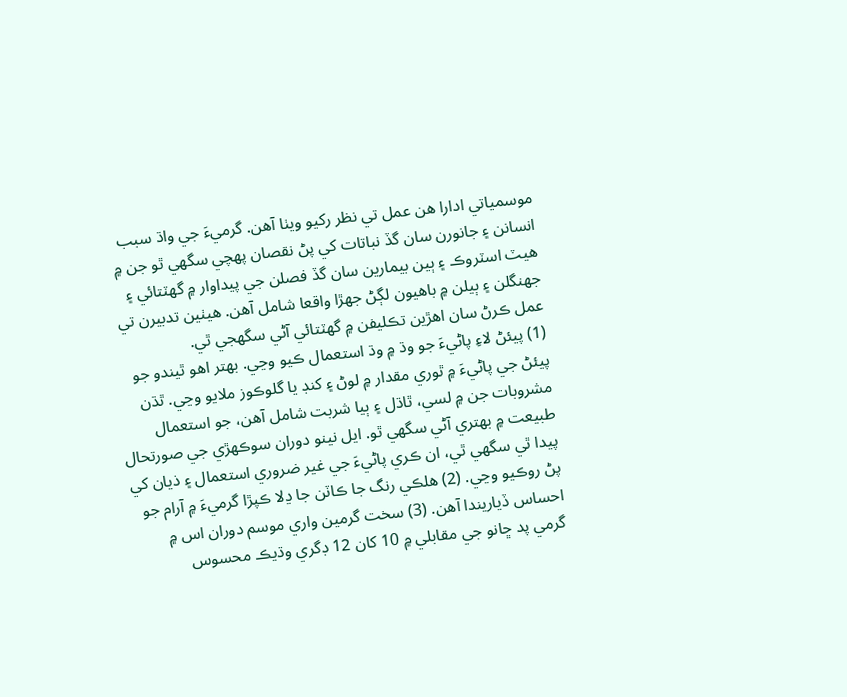موسمياتي ادارا ھن عمل تي نظر رکيو ويٺا آھن. گرميءَ جي واڌ سبب انسانن ۽ جانورن سان گڏ نباتات کي پڻ نقصان پھچي سگھي ٿو جن ۾ هيٽ اسٽروڪ ۽ ٻين بيمارين سان گڏ فصلن جي پيداوار ۾ گھٽتائي ۽ جھنگلن ۽ ٻيلن ۾ باھيون لڳڻ جھڙا واقعا شامل آهن. ھيٺين تدبيرن تي عمل ڪرڻ سان اھڙين تڪليفن ۾ گھٽتائي آڻي سگھجي ٿي.
(1) پيئڻ لاءِ پاڻيءَ جو وڌ ۾ وڌ استعمال ڪيو وڃي. بھتر اھو ٿيندو جو پيئڻ جي پاڻيءَ ۾ ٿوري مقدار ۾ لوڻ ۽ کنڊ يا گلوڪوز ملايو وڃي. ٿڌن مشروبات جن ۾ لسي، ٿاڌل ۽ ٻيا شربت شامل آھن، جو استعمال طبيعت ۾ بھتري آڻي سگھي ٿو. ايل نينو دوران سوڪھڙي جي صورتحال پيدا ٿي سگهي ٿي، ان ڪري پاڻيءَ جي غير ضروري استعمال ۽ ذيان کي پڻ روڪيو وڃي. (2) ھلڪي رنگ جا ڪاٽن جا ڍلا ڪپڙا گرميءَ ۾ آرام جو احساس ڏياريندا آهن. (3) سخت گرمين واري موسم دوران اس ۾ گرمي پد ڇانو جي مقابلي ۾ 10 کان 12 ڊگري وڌيڪ محسوس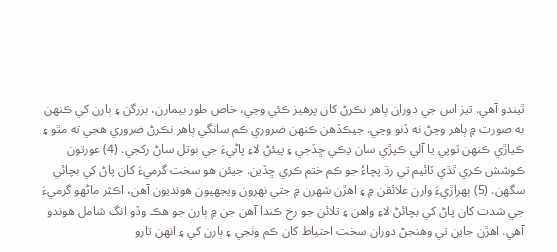ٿيندو آھي. تيز اس جي دوران ٻاھر نڪرڻ کان پرهيز ڪئي وڃي، خاص طور بيمارن، بزرگن ۽ ٻارن کي ڪنھن به صورت ۾ ٻاھر وڃڻ نه ڏنو وڃي. جيڪڏھن ڪنھن ضروري ڪم سانگي ٻاھر نڪرڻ ضروري ھجي ته مٿو ۽ ڪياڙي ڪنھن ٽوپي يا آلي ڪپڙي سان ڍڪي ڇڏجي ۽ پيئڻ لاءِ پاڻيءَ جي بوتل ساڻ رکجي. (4) عورتون ڪوشش ڪري ٿڌي ٽائيم تي رڌ پچاءُ جو ڪم ختم ڪري ڇڏين. جيئن ھو سخت گرميءَ کان پاڻ کي بچائي سگھن. (5) ٻھراڙيءَ وارن علائقن ۾ ۽ اھڙن شھرن ۾ جتي نھرون ويجھيون ھونديون آھن، اڪثر ماڻھو گرميءَ جي شدت کان پاڻ کي بچائڻ لاءِ واھن ۽ تلائن جو رخ ڪندا آھن جن ۾ ٻارن جو ھڪ وڏو انگ شامل ھوندو آھي. اھڙن جاين تي وھنجڻ دوران سخت احتياط کان ڪم وٺجي ۽ ٻارن کي ۽ انهن تارو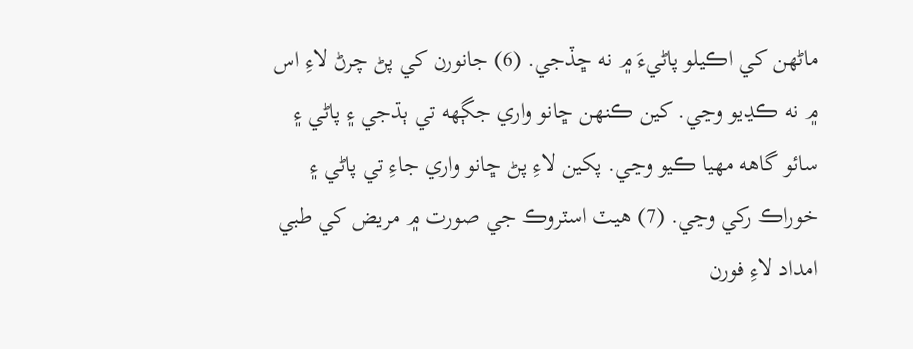ماڻھن کي اڪيلو پاڻيءَ ۾ نه ڇڏجي. (6) جانورن کي پڻ چرڻ لاءِ اس ۾ نه ڪڍيو وڃي. کين ڪنھن ڇانو واري جڳھه تي ٻڌجي ۽ پاڻي ۽ سائو گاهه مھيا ڪيو وڃي. پکين لاءِ پڻ ڇانو واري جاءِ تي پاڻي ۽ خوراڪ رکي وڃي. (7) ھيٽ اسٽروڪ جي صورت ۾ مريض کي طبي امداد لاءِ فورن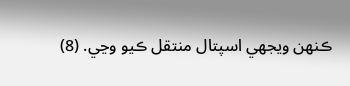ڪنھن ويجھي اسپتال منتقل ڪيو وڃي. (8)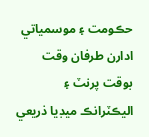حڪومت ۽ موسمياتي ادارن طرفان وقت بوقت پرنٽ ۽ اليڪٽرانڪ ميڊيا ذريعي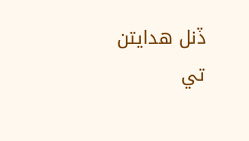ڏنل ھدايتن تي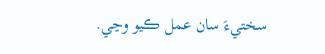سختيءَ سان عمل ڪيو وڃي.